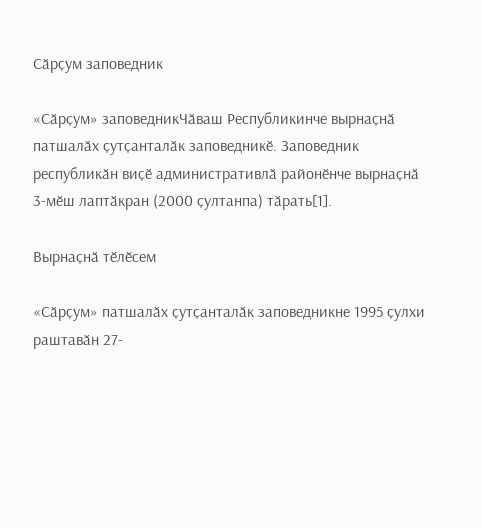Сӑрҫум заповедник

«Сӑрҫум» заповедникЧӑваш Республикинче вырнаҫнӑ патшалӑх ҫутҫанталӑк заповедникӗ. Заповедник республикӑн виҫӗ административлӑ районӗнче вырнаҫнӑ 3-мӗш лаптӑкран (2000 ҫултанпа) тӑрать[1].

Вырнаҫнӑ тӗлӗсем

«Сӑрҫум» патшалӑх ҫутҫанталӑк заповедникне 1995 ҫулхи раштавӑн 27-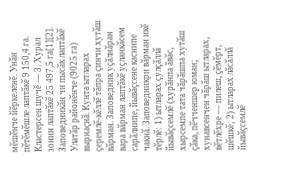мӗшӗнче йӗркеленӗ. Унӑн пӗтӗмӗшле лаптӑкӗ 9 150,4 га. Кластерсен шучӗ — 3. Хурал зонин лаптӑкӗ 25 497,5 га[1][2]. Заповедникӑн чи пысӑк лаптӑкӗ Улатӑр районӗнче (9025 га) вырнаҫнӑ. Кунта ытларах ҫеремлӗ-кӗллӗ тӑпра ҫинчи хутӑш вӑрман. Заповедник уҫӑлнӑран вара вӑрман лаптӑкӗ уҫланкӑсем сарӑлнипе, йывӑҫсене каснипе чакнӑ. Заповедникри вӑрман икӗ тӗрлӗ: 1) ытларах ҫулҫӑллӑ йывӑҫсемлӗ (хурӑнпа ӑвӑс, хырсемпе тата чӑрӑшпа хутӑш ҫӑка, пӗчченшер юман; хунавсенчен чӑрӑш ытларах, вӗтлӗхре — пилеш, ҫӗмӗрт, шӗшкӗ; 2) ытларах лӑсӑллӑ йывӑҫсемлӗ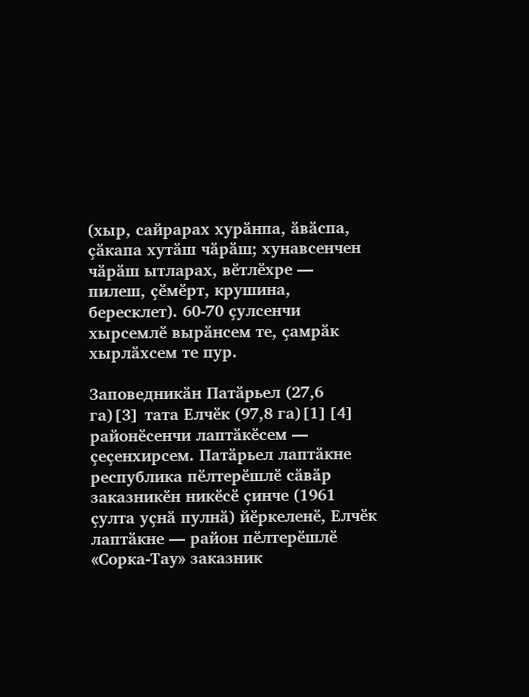(хыр, сайрарах хурӑнпа, ӑвӑспа, ҫӑкапа хутӑш чӑрӑш; хунавсенчен чӑрӑш ытларах, вӗтлӗхре — пилеш, ҫӗмӗрт, крушина, бересклет). 60-70 ҫулсенчи хырсемлӗ вырӑнсем те, ҫамрӑк хырлӑхсем те пур.

Заповедникӑн Патӑрьел (27,6 га)[3] тата Елчӗк (97,8 га)[1][4] районӗсенчи лаптӑкӗсем — ҫеҫенхирсем. Патӑрьел лаптӑкне республика пӗлтерӗшлӗ сӑвӑр заказникӗн никӗсӗ ҫинче (1961 ҫулта уҫнӑ пулнӑ) йӗркеленӗ, Елчӗк лаптӑкне — район пӗлтерӗшлӗ «Сорка-Тау» заказник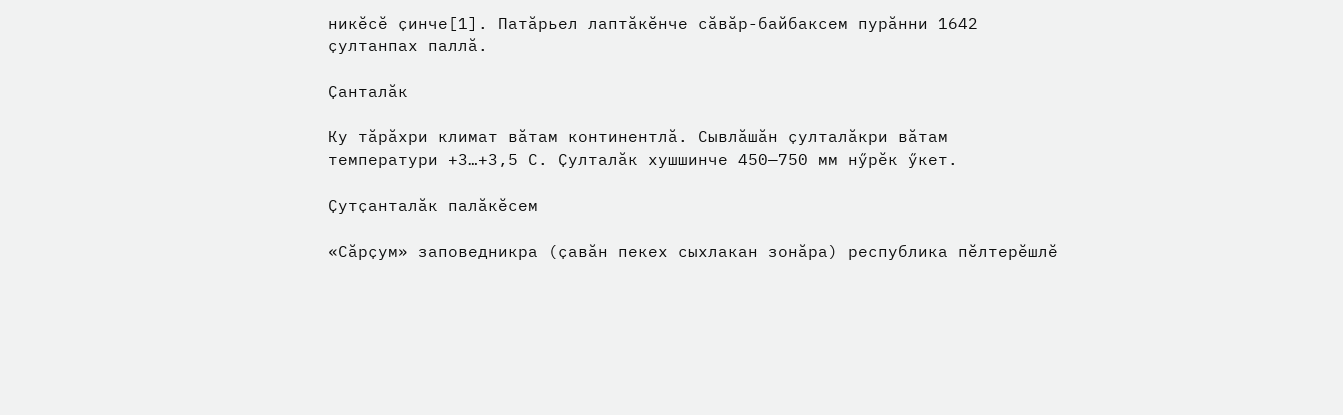никӗсӗ ҫинче[1]. Патӑрьел лаптӑкӗнче сӑвӑр-байбаксем пурӑнни 1642 ҫултанпах паллӑ.

Ҫанталӑк

Ку тӑрӑхри климат вӑтам континентлӑ. Сывлӑшӑн ҫулталӑкри вӑтам температури +3…+3,5 С. Ҫулталӑк хушшинче 450—750 мм нӳрӗк ӳкет.

Ҫутҫанталӑк палӑкӗсем

«Сӑрҫум» заповедникра (ҫавӑн пекех сыхлакан зонӑра) республика пӗлтерӗшлӗ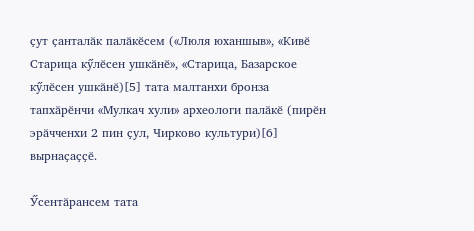ҫут ҫанталӑк палӑкӗсем («Люля юханшыв», «Кивӗ Старица кӳлӗсен ушкӑнӗ», «Старица, Базарское кӳлӗсен ушкӑнӗ)[5] тата малтанхи бронза тапхӑрӗнчи «Мулкач хули» археологи палӑкӗ (пирӗн эрӑчченхи 2 пин ҫул, Чирково культури)[6] вырнаҫаҫҫӗ.

Ӳсентӑрансем тата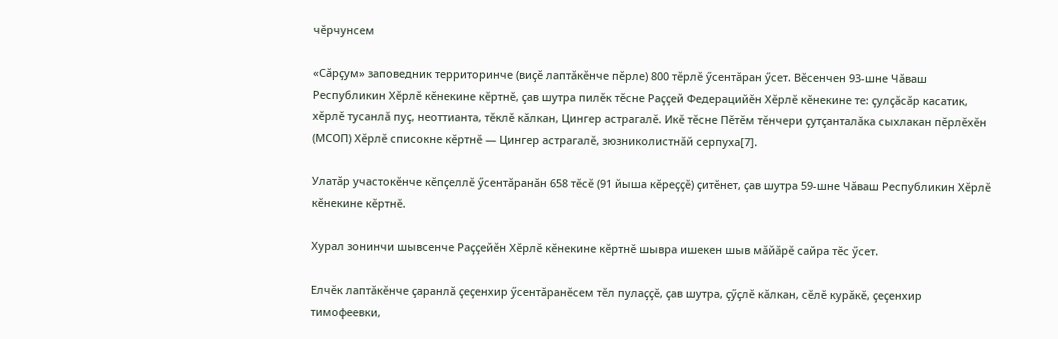чӗрчунсем

«Сӑрҫум» заповедник территоринче (виҫӗ лаптӑкӗнче пӗрле) 800 тӗрлӗ ӳсентӑран ӳсет. Вӗсенчен 93-шне Чӑваш Республикин Хӗрлӗ кӗнекине кӗртнӗ, ҫав шутра пилӗк тӗсне Раҫҫей Федерацийӗн Хӗрлӗ кӗнекине те: ҫулҫӑсӑр касатик, хӗрлӗ тусанлӑ пуҫ, неоттианта, тӗклӗ кӑлкан, Цингер астрагалӗ. Икӗ тӗсне Пӗтӗм тӗнчери ҫутҫанталӑка сыхлакан пӗрлӗхӗн (МСОП) Хӗрлӗ списокне кӗртнӗ — Цингер астрагалӗ, зюзниколистнӑй серпуха[7].

Улатӑр участокӗнче кӗпҫеллӗ ӳсентӑранӑн 658 тӗсӗ (91 йыша кӗреҫҫӗ) ҫитӗнет, ҫав шутра 59-шне Чӑваш Республикин Хӗрлӗ кӗнекине кӗртнӗ.

Хурал зонинчи шывсенче Раҫҫейӗн Хӗрлӗ кӗнекине кӗртнӗ шывра ишекен шыв мӑйӑрӗ сайра тӗс ӳсет.

Елчӗк лаптӑкӗнче ҫаранлӑ ҫеҫенхир ӳсентӑранӗсем тӗл пулаҫҫӗ, ҫав шутра, ҫӳҫлӗ кӑлкан, сӗлӗ курӑкӗ, ҫеҫенхир тимофеевки,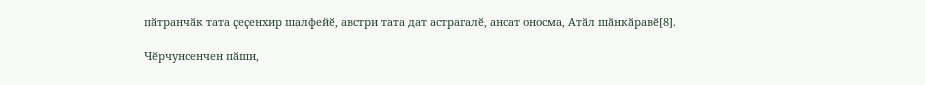пӑтранчӑк тата ҫеҫенхир шалфейӗ, австри тата дат астрагалӗ, ансат оносма, Атӑл шӑнкӑравӗ[8].

Чӗрчунсенчен пӑши,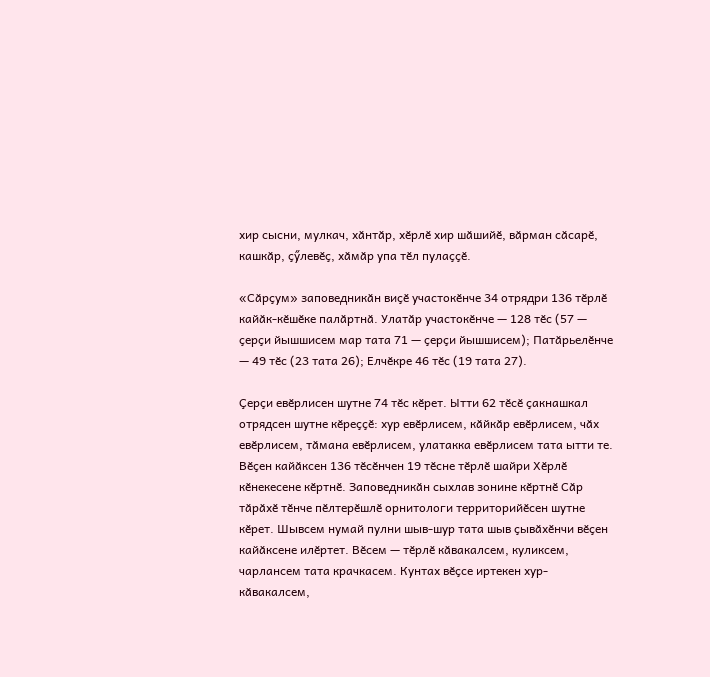хир сысни, мулкач, хӑнтӑр, хӗрлӗ хир шӑшийӗ, вӑрман сӑсарӗ, кашкӑр, ҫӳлевӗҫ, хӑмӑр упа тӗл пулаҫҫӗ.

«Сӑрҫум» заповедникӑн виҫӗ участокӗнче 34 отрядри 136 тӗрлӗ кайӑк-кӗшӗке палӑртнӑ. Улатӑр участокӗнче — 128 тӗс (57 — ҫерҫи йышшисем мар тата 71 — ҫерҫи йышшисем); Патӑрьелӗнче — 49 тӗс (23 тата 26); Елчӗкре 46 тӗс (19 тата 27).

Ҫерҫи евӗрлисен шутне 74 тӗс кӗрет. Ытти 62 тӗсӗ ҫакнашкал отрядсен шутне кӗреҫҫӗ: хур евӗрлисем, кӑйкӑр евӗрлисем, чӑх евӗрлисем, тӑмана евӗрлисем, улатакка евӗрлисем тата ытти те. Вӗҫен кайӑксен 136 тӗсӗнчен 19 тӗсне тӗрлӗ шайри Хӗрлӗ кӗнекесене кӗртнӗ. Заповедникӑн сыхлав зонине кӗртнӗ Сӑр тӑрӑхӗ тӗнче пӗлтерӗшлӗ орнитологи территорийӗсен шутне кӗрет. Шывсем нумай пулни шыв-шур тата шыв ҫывӑхӗнчи вӗҫен кайӑксене илӗртет. Вӗсем — тӗрлӗ кӑвакалсем, куликсем, чарлансем тата крачкасем. Кунтах вӗҫсе иртекен хур-кӑвакалсем,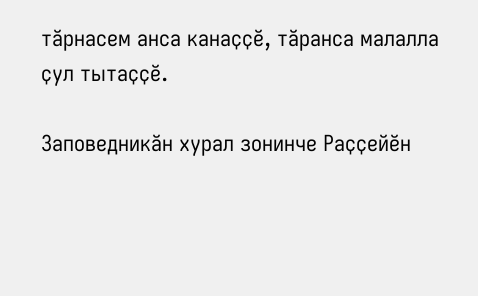тӑрнасем анса канаҫҫӗ, тӑранса малалла ҫул тытаҫҫӗ.

Заповедникӑн хурал зонинче Раҫҫейӗн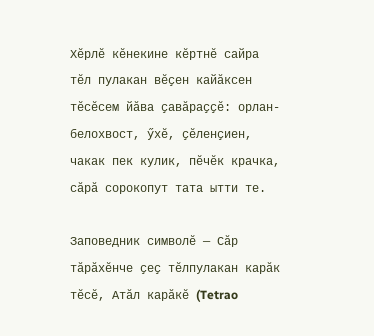Хӗрлӗ кӗнекине кӗртнӗ сайра тӗл пулакан вӗҫен кайӑксен тӗсӗсем йӑва ҫавӑраҫҫӗ: орлан-белохвост, ӳхӗ, ҫӗленҫиен, чакак пек кулик, пӗчӗк крачка, сӑрӑ сорокопут тата ытти те.

Заповедник символӗ — Сӑр тӑрӑхӗнче ҫеҫ тӗлпулакан карӑк тӗсӗ, Атӑл карӑкӗ (Tetrao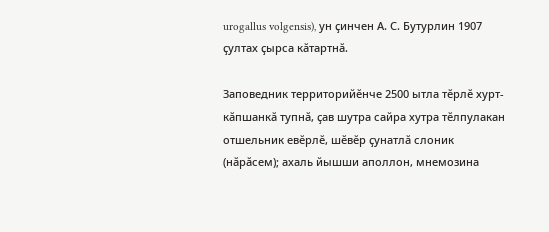urogallus volgensis), ун ҫинчен А. С. Бутурлин 1907 ҫултах ҫырса кӑтартнӑ.

Заповедник территорийӗнче 2500 ытла тӗрлӗ хурт-кӑпшанкӑ тупнӑ, ҫав шутра сайра хутра тӗлпулакан отшельник евӗрлӗ, шӗвӗр ҫунатлӑ слоник (нӑрӑсем); ахаль йышши аполлон, мнемозина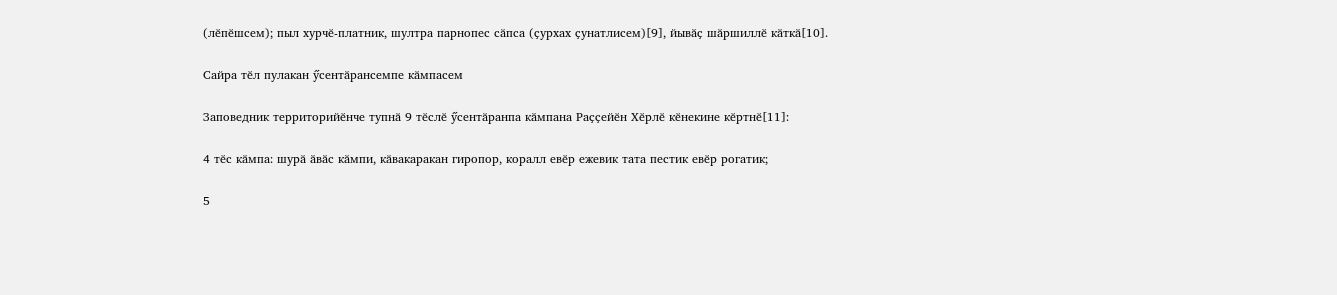(лӗпӗшсем); пыл хурчӗ-платник, шултра парнопес сӑпса (ҫурхах ҫунатлисем)[9], йывӑҫ шӑршиллӗ кӑткӑ[10].

Сайра тӗл пулакан ӳсентӑрансемпе кӑмпасем

Заповедник территорийӗнче тупнӑ 9 тӗслӗ ӳсентӑранпа кӑмпана Раҫҫейӗн Хӗрлӗ кӗнекине кӗртнӗ[11]:

4 тӗс кӑмпа: шурӑ ӑвӑс кӑмпи, кӑвакаракан гиропор, коралл евӗр ежевик тата пестик евӗр рогатик;

5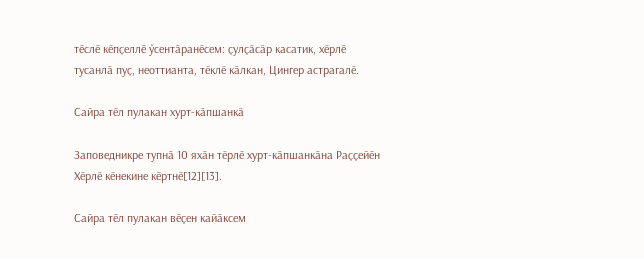тӗслӗ кӗпҫеллӗ ӳсентӑранӗсем: ҫулҫӑсӑр касатик, хӗрлӗ тусанлӑ пуҫ, неоттианта, тӗклӗ кӑлкан, Цингер астрагалӗ.

Сайра тӗл пулакан хурт-кӑпшанкӑ

Заповедникре тупнӑ 10 яхӑн тӗрлӗ хурт-кӑпшанкӑна Раҫҫейӗн Хӗрлӗ кӗнекине кӗртнӗ[12][13].

Сайра тӗл пулакан вӗҫен кайӑксем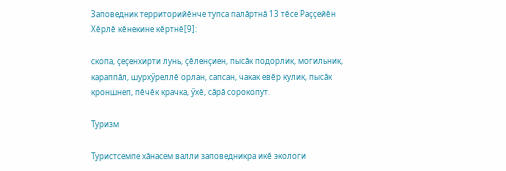Заповедник территорийӗнче тупса палӑртнӑ 13 тӗсе Раҫҫейӗн Хӗрлӗ кӗнекине кӗртнӗ[9]:

скопа, ҫеҫенхирти лунь, ҫӗленҫиен, пысӑк подорлик, могильник, караппӑл, шурхӳреллӗ орлан, сапсан, чакак евӗр кулик, пысӑк кроншнеп, пӗчӗк крачка, ӳхӗ, сӑрӑ сорокопут.

Туризм

Туристсемпе хӑнасем валли заповедникра икӗ экологи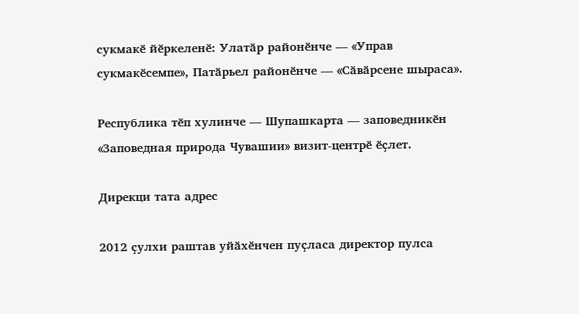сукмакӗ йӗркеленӗ: Улатӑр районӗнче — «Управ сукмакӗсемпе», Патӑрьел районӗнче — «Сӑвӑрсене шыраса».

Республика тӗп хулинче — Шупашкарта — заповедникӗн «Заповедная природа Чувашии» визит-центрӗ ӗҫлет.

Дирекци тата адрес

2012 ҫулхи раштав уйӑхӗнчен пуҫласа директор пулса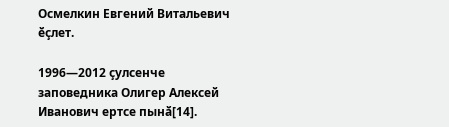Осмелкин Евгений Витальевич ӗҫлет.

1996—2012 ҫулсенче заповедника Олигер Алексей Иванович ертсе пынӑ[14].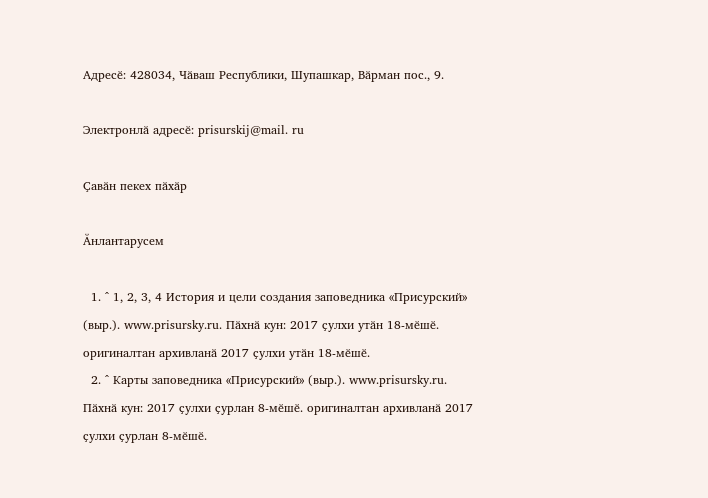Адресӗ: 428034, Чӑваш Республики, Шупашкар, Вӑрман пос., 9.

Электронлӑ адресӗ: prisurskij@mail. ru

Ҫавӑн пекех пӑхӑр

Ӑнлантарусем

  1. ^ 1, 2, 3, 4 История и цели создания заповедника «Присурский» (выр.). www.prisursky.ru. Пӑхнӑ кун: 2017 ҫулхи утӑн 18-мӗшӗ. оригиналтан архивланӑ 2017 ҫулхи утӑн 18-мӗшӗ.
  2. ^ Карты заповедника «Присурский» (выр.). www.prisursky.ru. Пӑхнӑ кун: 2017 ҫулхи ҫурлан 8-мӗшӗ. оригиналтан архивланӑ 2017 ҫулхи ҫурлан 8-мӗшӗ.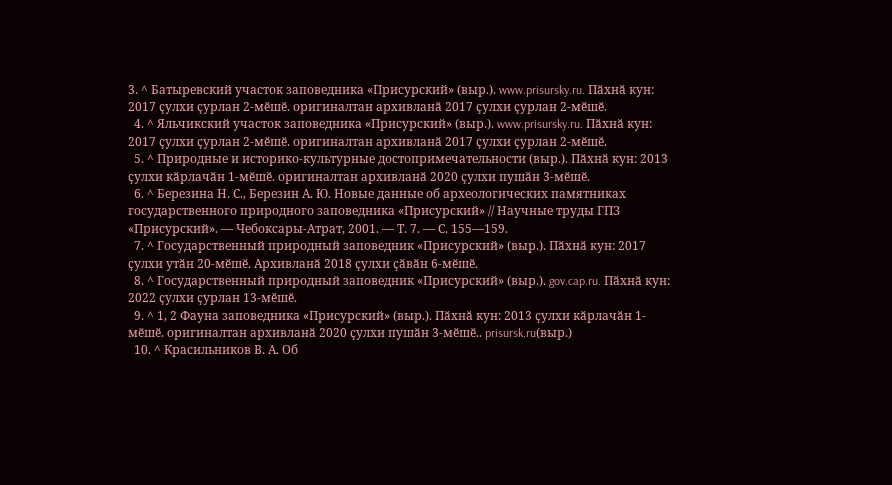3. ^ Батыревский участок заповедника «Присурский» (выр.). www.prisursky.ru. Пӑхнӑ кун: 2017 ҫулхи ҫурлан 2-мӗшӗ. оригиналтан архивланӑ 2017 ҫулхи ҫурлан 2-мӗшӗ.
  4. ^ Яльчикский участок заповедника «Присурский» (выр.). www.prisursky.ru. Пӑхнӑ кун: 2017 ҫулхи ҫурлан 2-мӗшӗ. оригиналтан архивланӑ 2017 ҫулхи ҫурлан 2-мӗшӗ.
  5. ^ Природные и историко-культурные достопримечательности (выр.). Пӑхнӑ кун: 2013 ҫулхи кӑрлачӑн 1-мӗшӗ. оригиналтан архивланӑ 2020 ҫулхи пушӑн 3-мӗшӗ.
  6. ^ Березина Н. С., Березин А. Ю. Новые данные об археологических памятниках государственного природного заповедника «Присурский» // Научные труды ГПЗ «Присурский». — Чебоксары-Атрат, 2001. — Т. 7. — С. 155—159.
  7. ^ Государственный природный заповедник «Присурский» (выр.). Пӑхнӑ кун: 2017 ҫулхи утӑн 20-мӗшӗ. Архивланӑ 2018 ҫулхи ҫӑвӑн 6-мӗшӗ.
  8. ^ Государственный природный заповедник «Присурский» (выр.). gov.cap.ru. Пӑхнӑ кун: 2022 ҫулхи ҫурлан 13-мӗшӗ.
  9. ^ 1, 2 Фауна заповедника «Присурский» (выр.). Пӑхнӑ кун: 2013 ҫулхи кӑрлачӑн 1-мӗшӗ. оригиналтан архивланӑ 2020 ҫулхи пушӑн 3-мӗшӗ.. prisursk.ru(выр.)
  10. ^ Красильников В. А. Об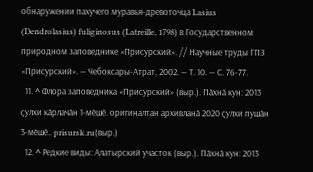обнаружении пахучего муравья-древоточца Lasius (Dendrolasius) fuliginosus (Latreille, 1798) в Государственном природном заповеднике «Присурский». // Научные труды ГПЗ «Присурский». — Чебоксары-Атрат, 2002. — Т. 10. — С. 76-77.
  11. ^ Флора заповедника «Присурский» (выр.). Пӑхнӑ кун: 2013 ҫулхи кӑрлачӑн 1-мӗшӗ. оригиналтан архивланӑ 2020 ҫулхи пушӑн 3-мӗшӗ.. prisursk.ru(выр.)
  12. ^ Редкие виды: Алатырский участок (выр.). Пӑхнӑ кун: 2013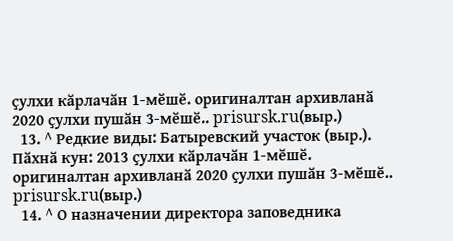ҫулхи кӑрлачӑн 1-мӗшӗ. оригиналтан архивланӑ 2020 ҫулхи пушӑн 3-мӗшӗ.. prisursk.ru(выр.)
  13. ^ Редкие виды: Батыревский участок (выр.). Пӑхнӑ кун: 2013 ҫулхи кӑрлачӑн 1-мӗшӗ. оригиналтан архивланӑ 2020 ҫулхи пушӑн 3-мӗшӗ.. prisursk.ru(выр.)
  14. ^ О назначении директора заповедника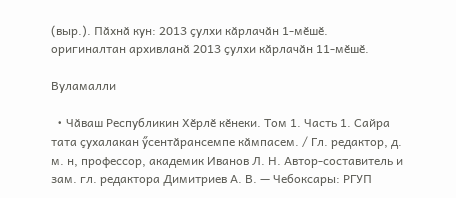(выр.). Пӑхнӑ кун: 2013 ҫулхи кӑрлачӑн 1-мӗшӗ. оригиналтан архивланӑ 2013 ҫулхи кӑрлачӑн 11-мӗшӗ.

Вуламалли

  • Чӑваш Республикин Хӗрлӗ кӗнеки. Том 1. Часть 1. Сайра тата ҫухалакан ӳсентӑрансемпе кӑмпасем. / Гл. редактор, д. м. н, профессор, академик Иванов Л. Н. Автор-составитель и зам. гл. редактора Димитриев А. В. — Чебоксары: РГУП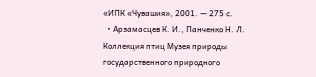«ИПК «Чувашия», 2001. — 275 с.
  • Арзамасцев К. И., Панченко Н. Л. Коллекция птиц Музея природы государственного природного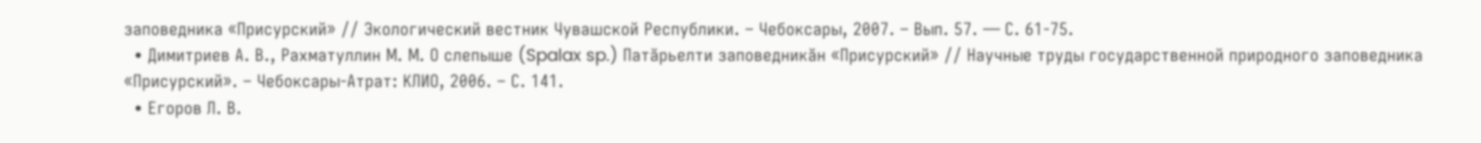заповедника «Присурский» // Экологический вестник Чувашской Республики. – Чебоксары, 2007. – Вып. 57. — С. 61-75.
  • Димитриев А. В., Рахматуллин М. М. О слепыше (Spalax sp.) Патӑрьелти заповедникӑн «Присурский» // Научные труды государственной природного заповедника «Присурский». – Чебоксары-Атрат: КЛИО, 2006. – С. 141.
  • Егоров Л. В.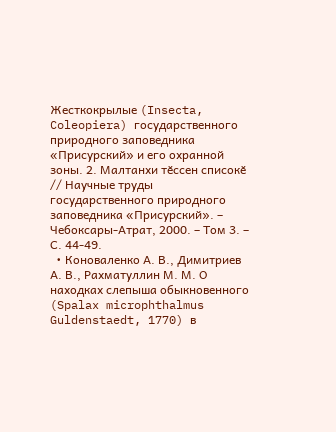Жесткокрылые (Insecta, Coleopiera) государственного природного заповедника «Присурский» и его охранной зоны. 2. Малтанхи тӗссен списокӗ // Научные труды государственного природного заповедника «Присурский». – Чебоксары-Атрат, 2000. – Том 3. – С. 44-49.
  • Коноваленко А. В., Димитриев А. В., Рахматуллин М. М. О находках слепыша обыкновенного (Spalax microphthalmus Guldenstaedt, 1770) в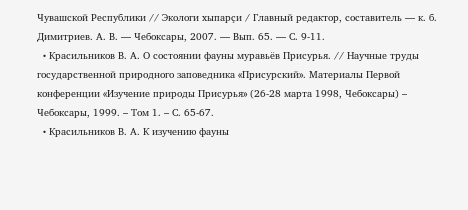Чувашской Республики // Экологи хыпарҫи / Главный редактор, составитель — к. б. Димитриев. А. В. — Чебоксары, 2007. — Вып. 65. — С. 9-11.
  • Красильников В. А. О состоянии фауны муравьёв Присурья. // Научные труды государственной природного заповедника «Присурский». Материалы Первой конференции «Изучение природы Присурья» (26-28 марта 1998, Чебоксары) – Чебоксары, 1999. – Том 1. – С. 65-67.
  • Красильников В. А. К изучению фауны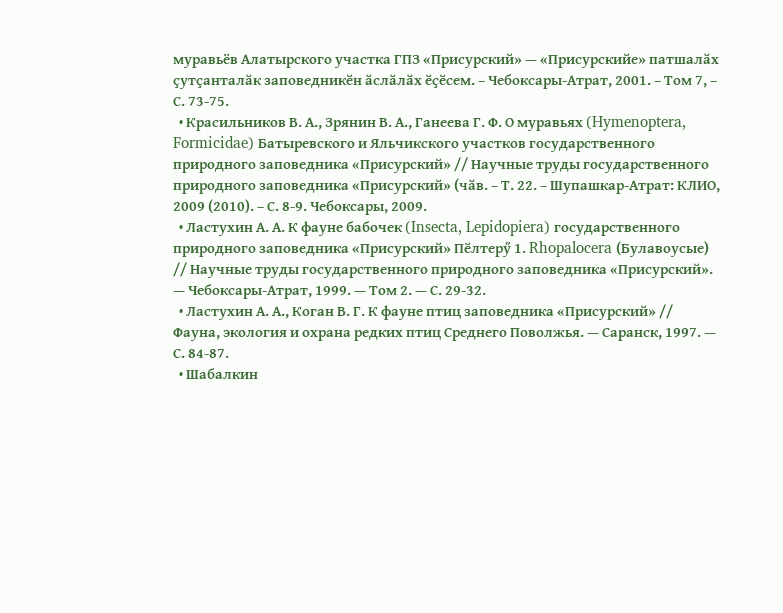муравьёв Алатырского участка ГПЗ «Присурский» — «Присурскийе» патшалӑх ҫутҫанталӑк заповедникӗн ӑслӑлӑх ӗҫӗсем. – Чебоксары-Атрат, 2001. – Том 7, – С. 73-75.
  • Красильников В. А., Зрянин В. А., Ганеева Г. Ф. О муравьях (Hymenoptera, Formicidae) Батыревского и Яльчикского участков государственного природного заповедника «Присурский» // Научные труды государственного природного заповедника «Присурский» (чӑв. – Т. 22. – Шупашкар-Атрат: КЛИО, 2009 (2010). – С. 8-9. Чебоксары, 2009.
  • Ластухин А. А. К фауне бабочек (Insecta, Lepidopiera) государственного природного заповедника «Присурский» Пӗлтерӳ 1. Rhopalocera (Булавоусые) // Научные труды государственного природного заповедника «Присурский». — Чебоксары-Атрат, 1999. — Том 2. — С. 29-32.
  • Ластухин А. А., Коган В. Г. К фауне птиц заповедника «Присурский» // Фауна, экология и охрана редких птиц Среднего Поволжья. — Саранск, 1997. — С. 84-87.
  • Шабалкин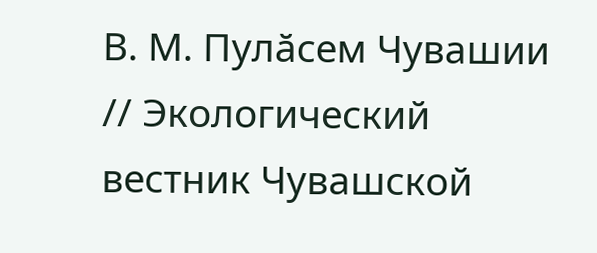В. М. Пулӑсем Чувашии // Экологический вестник Чувашской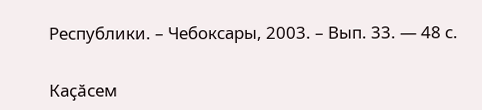Республики. – Чебоксары, 2003. – Вып. 33. — 48 с.

Каҫӑсем